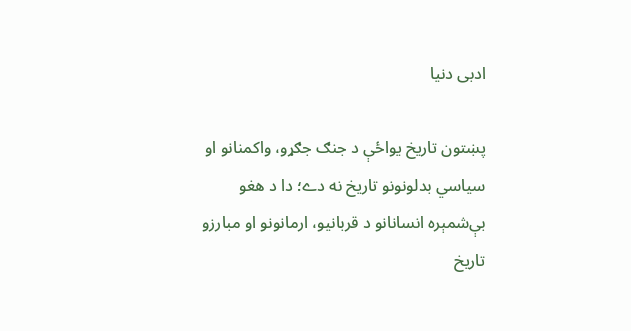ادبی دنيا

پښتون تاریخ یواځې د جنګ جګړو، واکمنانو او سیاسي بدلونونو تاریخ نه دے؛ دا د هغو بې‌شمېره انسانانو د قربانیو، ارمانونو او مبارزو تاریخ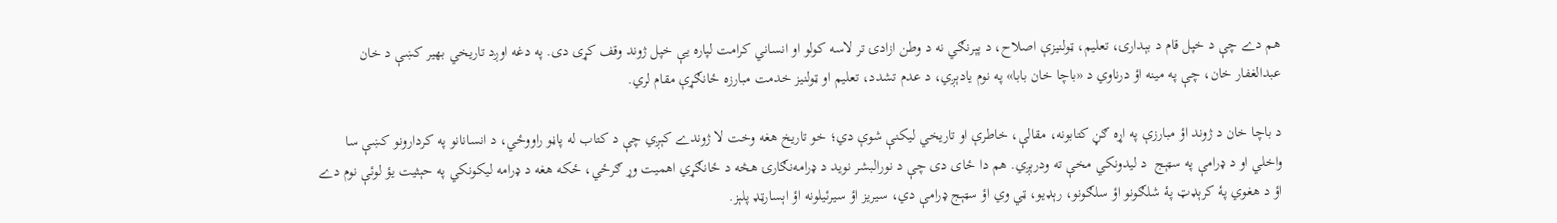هم دے چې د خپل قام د بېدارۍ، تعلیم، ټولنیزې اصلاح، د پېرنګي نه د وطن ازادۍ تر لاسه کولو او انساني کرامت لپاره یې خپل ژوند وقف کړی دی. په دغه اوږد تاریخي بهیر کښې د خان عبدالغفار خان، چې په مینه اؤ درناوي د «باچا خان بابا» په نوم یادېږي، د عدم تشدد، تعلیم او ټولنیز خدمت مبارزه ځانګړې مقام لري.

د باچا خان د ژوند اؤ مبارزې په اړه ګڼ کتابونه، مقالې، خاطرې او تاریخي لیکنې شوې دي؛ خو تاریخ هغه وخت لا ژوندے کېږي چې د کتاب له پاڼو راووځي، د انسانانو په کردارونو کښې سا واخلي او د ډرامې په سټېج  د لیدونکي مخې ته ودرېږي. هم دا ځای دی چې د نورالبشر نوید د ډرامه‌نګارۍ هڅه د ځانګړي اهمیت وړ ګرځي، ځکه هغه د ډرامه ليکونکي په حېثيت يؤ لوئې نوم دے اؤ د هغوي پۀ کرېډټ پۀ شلګونو اؤ سلګونو، رېډيو، ټي وي اؤ سټېج ډرامې دي، سيريز اؤ سيرئيلونه اؤ اېسارټډ پلېز.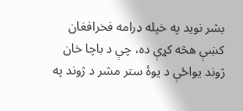بشر نوید په خپله ډرامه فخرافغان   کښې هڅه کړې ده، چې د باچا خان ژوند یواځې د یوۀ ستر مشر د ژوند په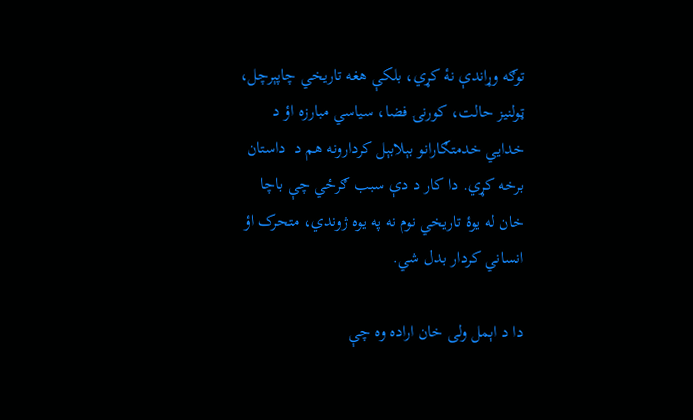توګه وړاندې نۀ کړي، بلکې هغه تاریخي چاپېرچل، ټولنیز حالت، کورنۍ فضا، سیاسي مبارزه اؤ د خدایي خدمتګارانو بېلابېل کردارونه هم د  داستان برخه کړي. دا کار د دې سبب ګرځي چې باچا خان له یوۀ تاریخي نوم نه په یوه ژوندي، متحرک اؤ انساني کردار بدل شي.

دا د اېمل ولی خان اراده وه چې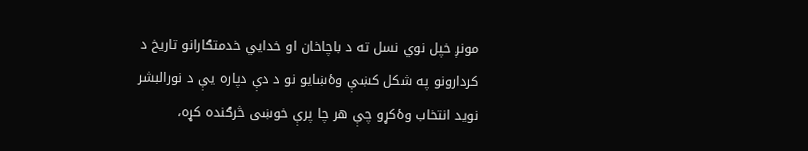مونږ خپل نوي نسل ته د باچاخان او خدایي خدمتګارانو تاريخ د کردارونو په شکل کښې وۀښايو نو د دې دپاره يې د نورالبشر نويد انتخاب وۀکړو چې هر چا پرې خوښی څرګنده کړه،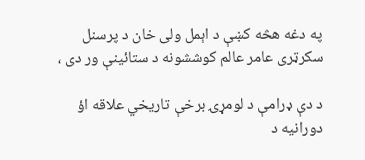په دغه هڅه کښې د اېمل ولی خان د پرسنل سکرټری عامر عالم کوششونه د ستائينې ور دی ،

د دې ډرامې د لومړۍ برخې تاریخي علاقه اؤ دورانيه د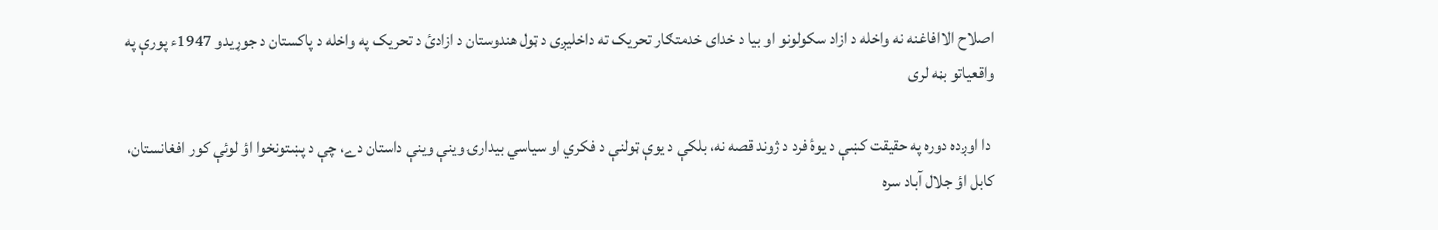اصلاح الاافاغنه نه واخله د ازاد سکولونو او بيا د خدای خدمتګار تحريک ته داخليږی د ټول هندوستان د ازادئ د تحريک په واخله د پاکستان د جوړيدو 1947ء پورې په واقعياتو بڼه لری

 دا اوږده دوره په حقیقت کښې د یوۀ فرد د ژوند قصه نه، بلکې د یوې ټولنې د فکري او سیاسي بیدارۍ وينې وينې داستان دے، چې د پښتونخوا اؤ لوئې کور افغانستان، کابل اؤ جلال آباد سره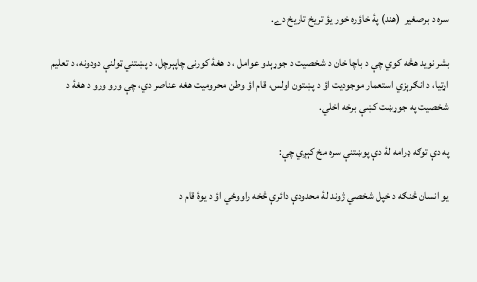سره د برصغير  (هند) پۀ خاؤره خور يؤ تريخ تاريخ دے.

بشر نوید هڅه کوي چې د باچا خان د شخصیت د جوړېدو عوامل ، د هغۀ کورنی چاپېرچل، د پښتني ټولنې دودونه، د تعلیم اړتیا، د انګرېزي استعمار موجودیت اؤ د پښتون اولس، قام اؤ وطن محرومیت هغه عناصر دي، چې ورو ورو د هغۀ د شخصیت په جوړښت کښې برخه اخلي.

په دې توګه ډرامه لۀ دې پوښتنې سره مخ کېږي چې:

یو انسان څنګه د خپل شخصي ژوند لۀ محدودې دائرې څخه راووځي اؤ د یوۀ قام د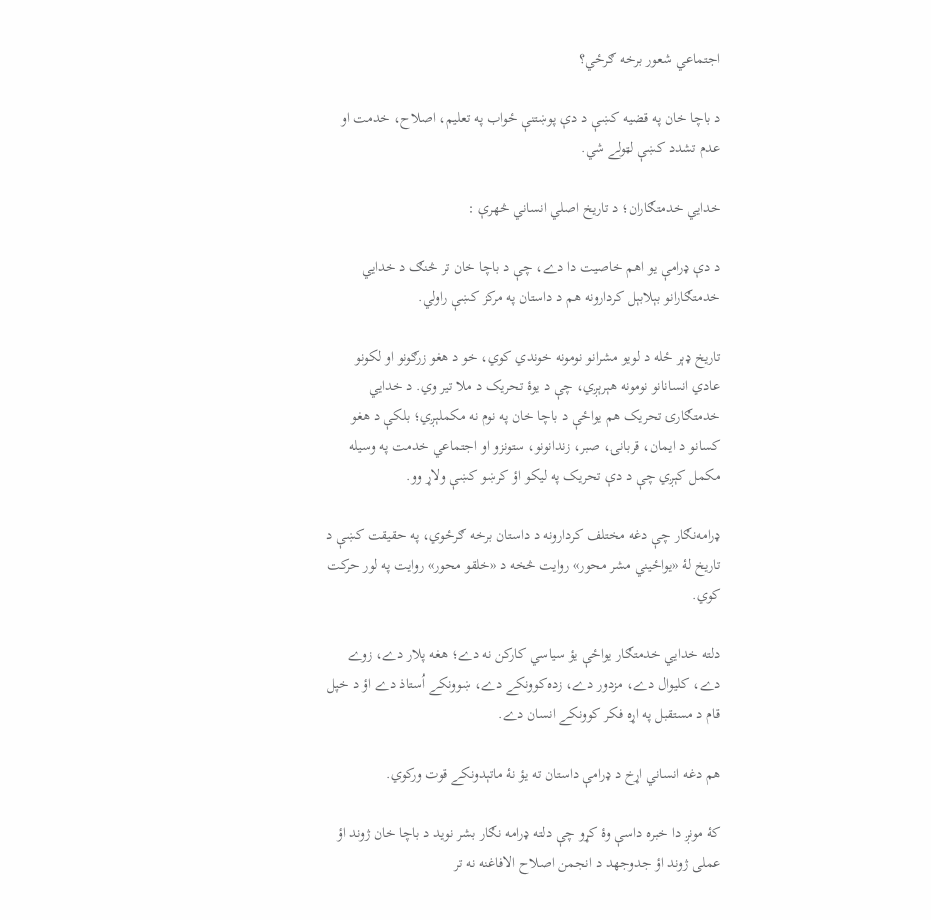اجتماعي شعور برخه ګرځي؟

د باچا خان په قضیه کښې د دې پوښتنې ځواب په تعلیم، اصلاح، خدمت او عدم تشدد کښې لټولے شي.

خدایي خدمتګاران؛ د تاریخ اصلي انساني څهرې :

د دې ډرامې یو اهم خاصيت دا دے، چې د باچا خان تر څنګ د خدایي خدمتګارانو بېلابېل کردارونه هم د داستان په مرکز کښې راولي.

تاریخ ډېر ځله د لویو مشرانو نومونه خوندي کوي، خو د هغو زرګونو او لکونو عادي انسانانو نومونه هېرېږي، چې د یوۀ تحریک د ملا تیر وي. د خدایي خدمتګارۍ تحریک هم یواځې د باچا خان په نوم نه مکملېږي؛ بلکې د هغو کسانو د ایمان، قربانۍ، صبر، زندانونو، ستونزو او اجتماعي خدمت په وسیله مکمل کېږي چې د دې تحریک په ليکو اؤ کرښو کښې ولاړ وو.

ډرامه‌نګار چې دغه مختلف کردارونه د داستان برخه ګرځوي، په حقیقت کښې د تاریخ لۀ «یواځيني مشر محور» روایت څخه د «خلقو محور» روایت په لور حرکت کوي.

دلته خدایي خدمتګار یواځې یؤ سیاسي کارکن نه دے؛ هغه پلار دے، زوے دے، کلیوال دے، مزدور دے، زده‌کوونکے دے، ښوونکے اُستاذ دے اؤ د خپل قام د مستقبل په اړه فکر کوونکے انسان دے.

هم دغه انساني اړخ د ډرامې داستان ته يؤ نۀ ماتېدونکے قوت ورکوي.

کۀ مونږ دا خبره داسې وۀ کړو چې دلته ډرامه نګار بشر نويد د باچا خان ژوند اؤ عملی ژوند اؤ جدوجهد د انجمن اصلاح الافاغنه نه تر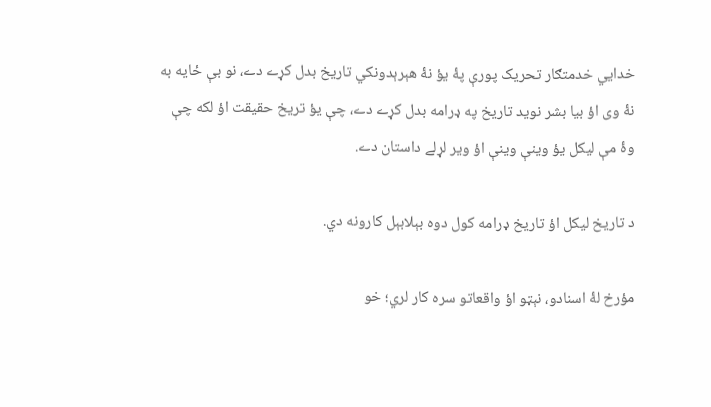خدايي خدمتګار تحريک پورې پۀ يؤ نۀ هېرېدونکي تاريخ بدل کړے دے، نو بې ځايه به نۀ وی اؤ بیا بشر نوید تاریخ په ډرامه بدل کړے دے، چې يؤ تريخ حقيقت اؤ لکه چې وۀ مې ليکل يؤ وينې وينې اؤ وير لړلے داستان دے.

د تاریخ لیکل اؤ تاریخ ډرامه کول دوه بېلابېل کارونه دي.

مؤرخ لۀ اسنادو، نېټو اؤ واقعاتو سره کار لري؛ خو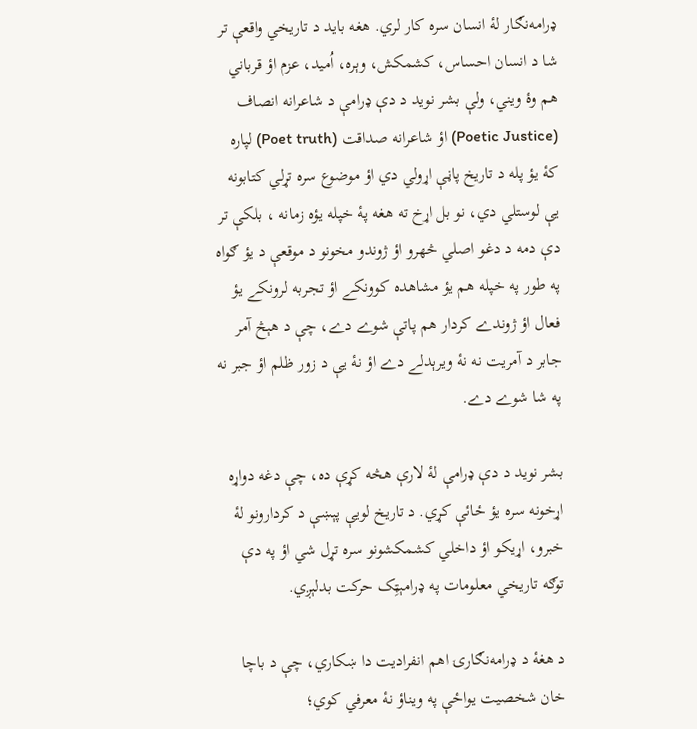ډرامه‌نګار لۀ انسان سره کار لري. هغه باید د تاریخي واقعې تر شا د انسان احساس، کشمکش، وېره، اُمید، عزم اؤ قرباني هم وۀ ویني، ولې بشر نويد د دې ډرامې د شاعرانه انصاف (Poetic Justice) اؤ شاعرانه صداقت (Poet truth) لپاره کۀ يؤ پله د تاريخ پاڼې اړولي دي اؤ موضوع سره تړلي کتابونه يې لوستلي دي، نو بل اړخ ته هغه پۀ خپله يؤه زمانه ، بلکې تر دې دمه د دغو اصلي څهرو اؤ ژوندو مخونو د موقعې د يؤ ګواه په طور په خپله هم يؤ مشاهده کوونکے اؤ تجربه لرونکے يؤ فعال اؤ ژوندے کردار هم پاتې شوے دے، چې د هېڅ آمر جابر د آمريت نه نۀ ويرېدلے دے اؤ نۀ يې د زور ظلم اؤ جبر نه په شا شوے دے.

بشر نوید د دې ډرامې لۀ لارې هڅه کړې ده، چې دغه دواړه اړخونه سره یؤ ځائې کړي. د تاریخ لویې پېښې د کردارونو لۀ خبرو، اړیکو اؤ داخلي کشمکشونو سره تړل شي اؤ په دې توګه تاریخي معلومات په ډرامېټِک حرکت بدلېږي.

د هغۀ د ډرامه‌نګارۍ اهم انفراديت دا ښکاري، چې د باچا خان شخصیت یواځې په ویناؤ نۀ معرفي کوي؛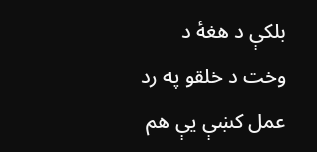بلکې د هغۀ د وخت د خلقو په رد عمل کښې یې هم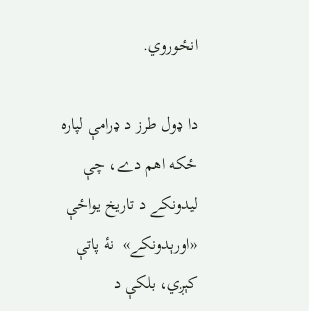انځوروي.

دا ډول طرز د ډرامې لپاره ځکه اهم دے، چې لیدونکے د تاریخ یواځې «اورېدونکے»  نۀ پاتې کېږي، بلکې د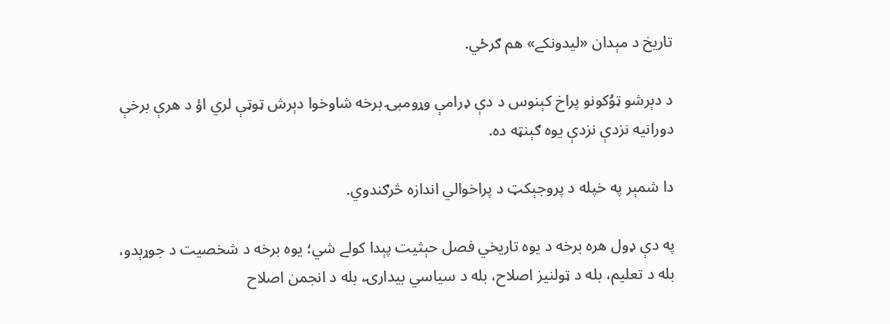تاریخ د مېدان «لیدونکے» هم ګرځي.

د دېرشو ټوُکونو پراخ کېنوس د دې ډرامې وړومبۍ برخه شاوخوا دېرش ټوټې لري اؤ د هرې برخې دورانيه نزدې نزدې یوه ګېنټه ده.

دا شمېر په خپله د پروجېکټ د پراخوالي اندازه څرګندوي.

په دې ډول هره برخه د یوه تاریخي فصل حېثیت پېدا کولے شي؛ یوه برخه د شخصیت د جوړېدو، بله د تعلیم، بله د ټولنیز اصلاح، بله د سیاسي بیدارۍ، بله د انجمن اصلاح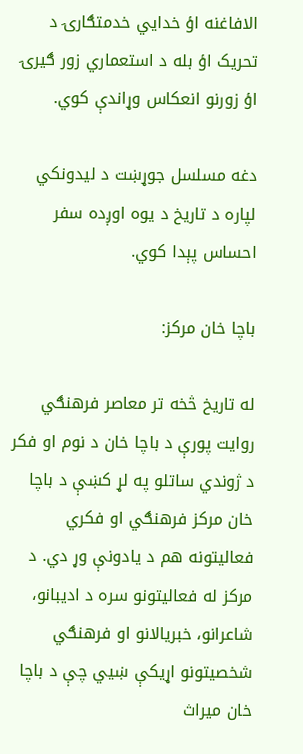الافاغنه اؤ خدایي خدمتګارۍ د تحریک اؤ بله د استعماري زور ګيرۍ اؤ زورنو انعکاس وړاندې کوي.

دغه مسلسل جوړښت د لیدونکي لپاره د تاریخ د یوه اوږده سفر احساس پېدا کوي.

باچا خان مرکز:

له تاریخ څخه تر معاصر فرهنګي روایت پورې د باچا خان د نوم او فکر د ژوندي ساتلو په لړ کښې د باچا خان مرکز فرهنګي او فکري فعالیتونه هم د یادونې وړ دي. د مرکز له فعالیتونو سره د ادیبانو، شاعرانو، خبریالانو او فرهنګي شخصیتونو اړیکې ښيي چې د باچا خان میراث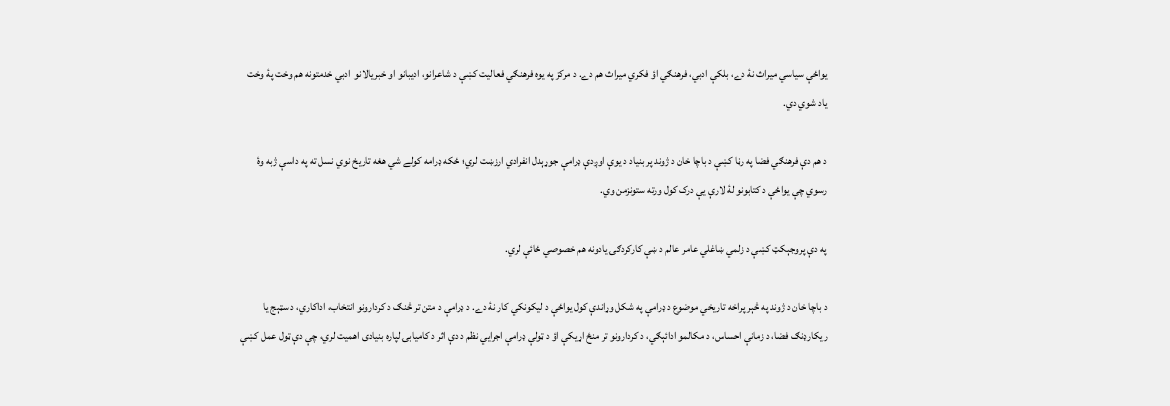یواځې سیاسي میراث نۀ دے، بلکې ادبي، فرهنګي اؤ فکري میراث هم دے. د مرکز په یوه فرهنګي فعالیت کښې د شاعرانو، اديبانو او خبریالانو  ادبي خدمتونه هم وخت پۀ وخت یاد شوي دي.

د هم دې فرهنګي فضا په رڼا کښې د باچا خان د ژوند پر بنياد د یوې اوږدې ډرامې جوړېدل انفرادي ارزښت لري؛ ځکه ډرامه کولے شي هغه تاریخ نوي نسل ته په داسې ژبه وۀ رسوي چې یواځې د کتابونو لۀ لارې یې درک کول ورته ستونزمن وي.

په دې پروجېکټ کښې د زلمي ښاغلي عامر عالم د ښې کارکردګۍ یادونه هم خصوصي ځائې لري.

د باچا خان د ژوند په څېر پراخه تاریخي موضوع د ډرامې په شکل وړاندې کول یواځې د لیکونکي کار نۀ دے. د ډرامې د متن تر څنګ د کردارونو انتخاب، اداکاري، د سټېج يا ريکارډنګ فضا، د زمانې احساس، د مکالمو ادائېګي، د کردارونو تر منځ اړیکې اؤ د ټولې ډرامې اجرایي نظم د دې اثر د کامیابۍ لپاره بنيادی اهمیت لري، چې دې ټول عمل کښې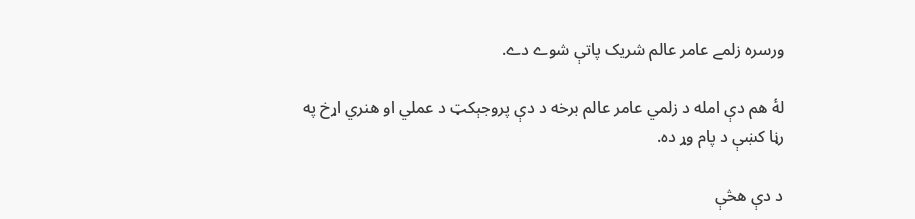ورسره زلمے عامر عالم شريک پاتې شوے دے.

لۀ هم دې امله د زلمي عامر عالم برخه د دې پروجېکټ د عملي او هنري اړخ په رڼا کښې د پام وړ ده.

د دې هڅې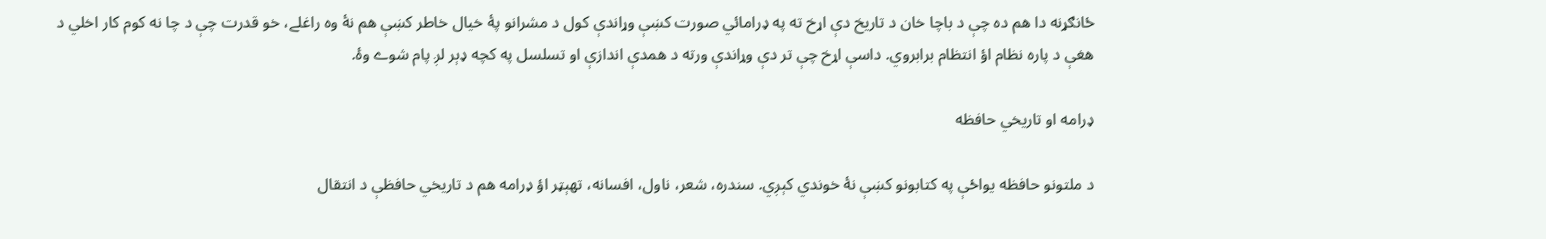ځانګړنه دا هم ده چې د باچا خان د تاریخ دې اړخ ته په ډرامائي صورت کښې وړاندې کول د مشرانو پۀ خيال خاطر کښې هم نۀ وه راغلے، خو قدرت چې د چا نه کوم کار اخلي د هغې د پاره نظام اؤ انتظام برابروي. داسې اړخ چې تر دې وړاندې ورته د همدې اندازې او تسلسل په کچه ډېر لږ پام شوے وۀ.

ډرامه او تاریخي حافظه

د ملتونو حافظه یواځې په کتابونو کښې نۀ خوندي کېږي. سندره، شعر، ناول، افسانه، تهېټر اؤ ډرامه هم د تاریخي حافظې د انتقال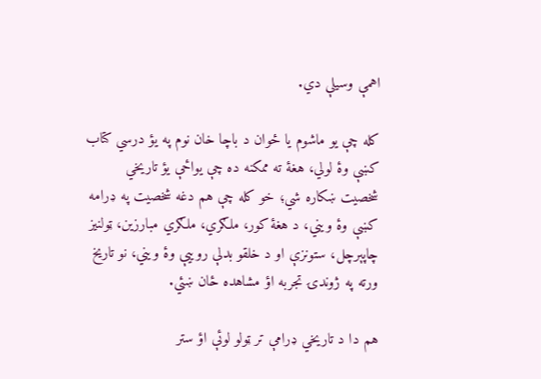اهمې وسیلې دي.

کله چې یو ماشوم یا ځوان د باچا خان نوم په یؤ درسي کتاب کښې وۀ لولي، هغۀ ته ممکنه ده چې یواځې یؤ تاریخي شخصیت ښکاره شي؛ خو کله چې هم دغه شخصیت په ډرامه کښې وۀ ویني، د هغۀ کور، ملګري، ملګري مبارزین، ټولنیز چاپېرچل، ستونزې او د خلقو بدلې روييې وۀ ویني، نو تاریخ ورته په ژوندۍ تجربه اؤ مشاهده ځان ښئي.

هم دا د تاریخي ډرامې تر ټولو لوئې اؤ ستر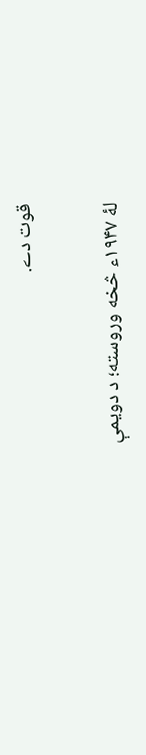قوت دے.

لۀ ۱۹۴۷ء څخه وروسته؛ د دویمې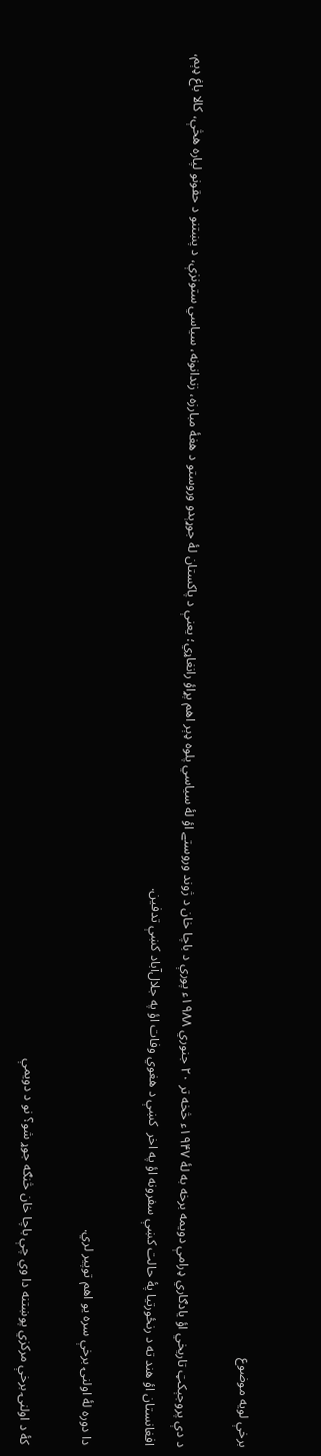برخې لویه موضوع

د دې پروجېکټ تاريخي اؤ يادګاري ډرامې دویمه برخه به لۀ ۱۹۴۷ء څخه تر ۲۰ جنوري ۱۹۸۸ء پورې د باچا خان د ژوند وروستے اؤ لۀ سیاسي پلوه ډېر اهم پړاؤ رانغاړي؛ یعنې د پاکستان لۀ جوړېدو وروستو د هغۀ مبارزه، زندانونه، سیاسي ستونزې، د پښتنو د حقونو لپاره هڅې، کالا باغ ډېم، افغانستان اؤ هند ته د رنځورتيا پۀ حالت کښې سفرونه اؤ په اخر  کښې د هغوي وفات اؤ په جلال‌آباد کښې تدفین.

دا دوره لۀ اولنۍ برخې سره یو اهم توپیر لري.

کۀ د اولنۍ برخې مرکزي پوښتنه دا وي چې باچا خان څنګه جوړ شو؟ نو د دویمې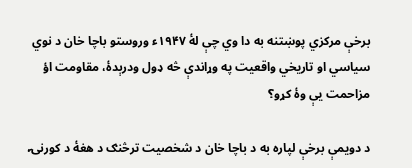برخې مرکزي پوښتنه به دا وي چې لۀ ۱۹۴۷ء وروستو باچا خان د نوي سیاسي او تاریخي واقعیت په وړاندې څه ډول ودرېدۀ، مقاومت اؤ مزاحمت يې وۀ کړو؟

د دویمې برخې لپاره به د باچا خان د شخصیت ترڅنګ د هغۀ د کورنۍ،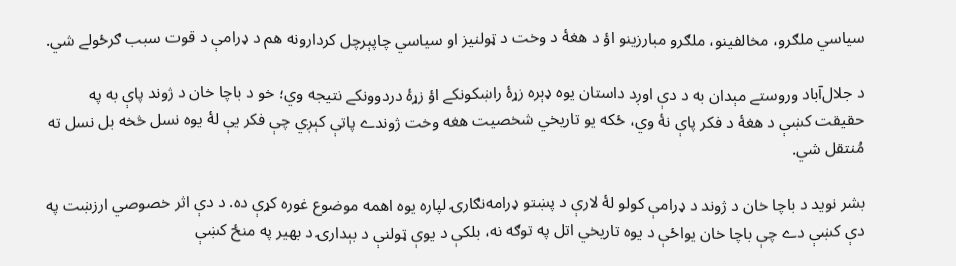سیاسي ملګرو، مخالفینو، ملګرو مبارزینو اؤ د هغۀ د وخت د ټولنیز او سیاسي چاپېرچل کردارونه هم د ډرامې د قوت سبب ګرځولے شي.

د جلال‌آباد وروستے مېدان به د دې اوږد داستان یوه ډېره زړۀ راښکونکے اؤ زړۀ دردوونکے نتيجه وي؛ خو د باچا خان د ژوند پاې به په حقیقت کښې د هغۀ د فکر پاې نۀ وي، ځکه یو تاریخي شخصیت هغه وخت ژوندے پاتې کېږي چې فکر یې لۀ یوه نسل څخه بل نسل ته مُنتقل شي.

بشر نوید د باچا خان د ژوند د ډرامې کولو لۀ لارې د پښتو ډرامه‌نګارۍ لپاره یوه اهمه موضوع غوره کړې ده. د دې اثر خصوصي ارزښت په دې کښې دے چې باچا خان یواځې د یوه تاریخي اتل په توګه نه، بلکې د یوې ټولنې د بېدارۍ د بهیر په منځ کښې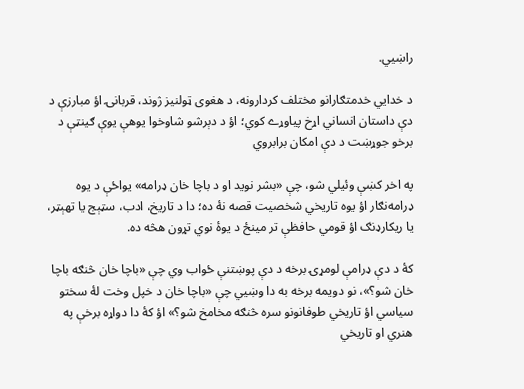راښيي.

د خدایي خدمتګارانو مختلف کردارونه، د هغوی ټولنیز ژوند، قربانۍ اؤ مبارزې د دې داستان انساني اړخ پیاوړے کوي؛ اؤ د دېرشو شاوخوا یوهې يوې ګینټې د برخو جوړښت د دې امکان برابروي

په اخر کښې وئيلي شو، چې «بشر نوید او د باچا خان ډرامه» یواځې د یوه ډرامه‌نګار اؤ یوه تاریخي شخصیت قصه نۀ ده؛ دا د تاریخ، ادب، سټېج يا تهېټر، يا ريکارډنګ اؤ قومي حافظې تر مينځ د یوۀ نوي تړون هڅه ده.

کۀ د دې ډرامې لومړۍ برخه د دې پوښتنې ځواب وي چې «باچا خان څنګه باچا خان شو؟»، نو دویمه برخه به دا وښيي چې «باچا خان د خپل وخت لۀ سختو سیاسي اؤ تاریخي طوفانونو سره څنګه مخامخ شو؟» اؤ کۀ دا دواړه برخې په هنري او تاریخي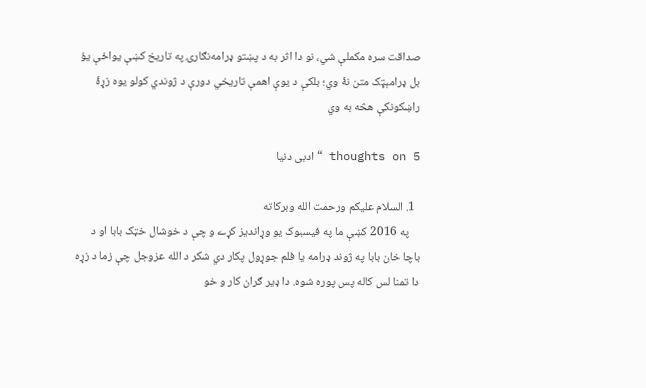صداقت سره مکملې شي، نو دا اثر به د پښتو ډرامه‌نګارۍ په تاریخ کښې یواځې یؤ بل ډرامېټِک متن نۀ وي؛ بلکې د یوې اهمې تاریخي دورې د ژوندي کولو یوه زړۀ راښکونکې هڅه به وي

5 thoughts on “ادبی دنيا

  1. السلام علیکم ورحمت الله وبرکاته
    په 2016 کښې ما په فيسبوک يو وړانديز کړے و چې د خوشال خټک بابا او د باچا خان بابا په ژوند ډرامه يا فلم جوړول پکار دي شکر د الله عزوجل چې زما د زړه دا تمنا لس کاله پس پوره شوه. دا ډير ګران کار و خو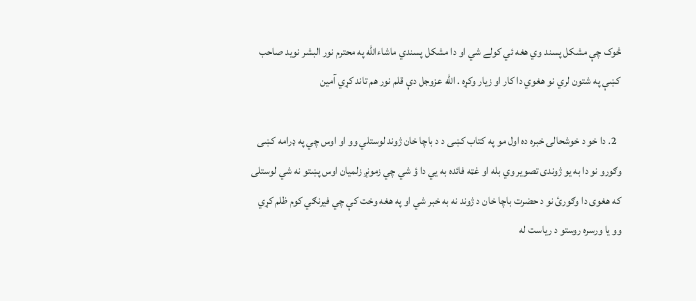څوک چې مشکل پسند وي هغه ئي کولے شي او دا مشکل پسندي ماشاءالله په محترم نور البشر نويد صاحب کښې په شتون لري نو هغوي دا کار او زيار وکړه . الله عزوجل دې قلم نور هم تاند کړي آمين

  2. دا خو د خوشحالۍ خبره ده اول مو په کتاب کښی د د باچا خان ژوند لوستلي وو او اوس چي په ډرامه کښی وګورو نو دا به يو ژوندی تصوير وي بله او غټه فائده به يي دا ؤ شي چي زمونږ زلميان اوس پښتو نه شي لوستلی که هغوی دا وګورئ نو د حضرت باچا خان د ژوند نه به خبر شي او په هغه وخت کې چي فیرنګي کوم ظلم کړي وو يا ورسره روستو د رياست له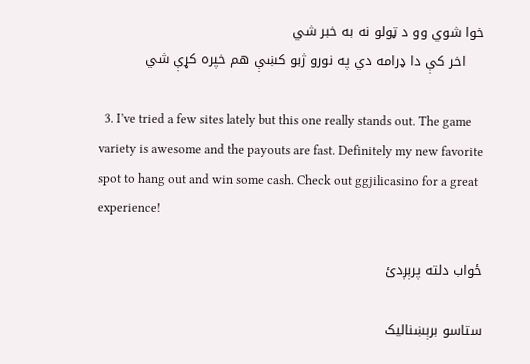خوا شوي وو د ټولو نه به خبر شي
    اخر کې دا ډرامه دي په نورو ژبو کښې هم خپره کړې شي

  3. I’ve tried a few sites lately but this one really stands out. The game variety is awesome and the payouts are fast. Definitely my new favorite spot to hang out and win some cash. Check out ggjilicasino for a great experience!

ځواب دلته پرېږدئ

ستاسو برېښناليک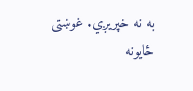به نه خپريږي. غوښتى ځایونه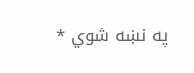په نښه شوي *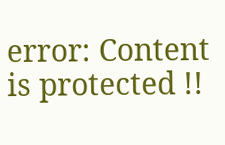error: Content is protected !!